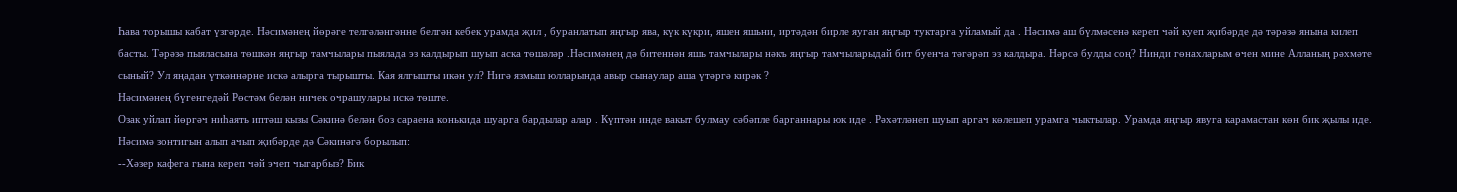Һава торышы кабат үзгәрде. Нәсимәнең йөрәге телгәләнгәнне белгән кебек урамда җил , буранлатып яңгыр ява, күк күкри, яшен яшьни, иртәдән бирле яуган яңгыр туктарга уйламый да . Нәсимә аш бүлмәсенә кереп чәй куеп җибәрде дә тәрәзә янына килеп басты. Тәрәзә пыяласына төшкән яңгыр тамчылары пыялада эз калдырып шуып аска төшәләр .Нәсимәнең дә битеннән яшь тамчылары нәкъ яңгыр тамчыларыдай бит буенча тәгәрәп эз калдыра. Нәрсә булды соң? Нинди гөнахларым өчен мине Алланың рәхмәте сыный? Ул яңадан үткәннәрне искә алырга тырышты. Кая ялгышты икән ул? Нигә язмыш юлларында авыр сынаулар аша үтәргә кирәк ?
Нәсимәнең бүгенгедәй Рөстәм белән ничек очрашулары искә төште.
Озак уйлап йөргәч ниһаять иптәш кызы Сәкинә белән боз сараена конькида шуарга бардылар алар . Күптән инде вакыт булмау сәбәпле барганнары юк иде . Рәхәтләнеп шуып аргач көлешеп урамга чыктылар. Урамда яңгыр явуга карамастан көн бик җылы иде. Нәсимә зонтигын алып ачып җибәрде дә Сәкинәгә борылып:
--Хәзер кафега гына кереп чәй эчеп чыгарбыз? Бик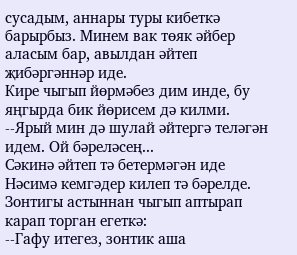сусадым, аннары туры кибеткә барырбыз. Минем вак төяк әйбер аласым бар, авылдан әйтеп җибәргәннәр иде.
Кире чыгып йөрмәбез дим инде, бу яңгырда бик йөрисем дә килми.
--Ярый мин дә шулай әйтергә теләгән идем. Ой бәреләсең...
Сәкинә әйтеп тә бетермәгән иде Нәсимә кемгәдер килеп тә бәрелде.
Зонтигы астыннан чыгып аптырап карап торган егеткә:
--Гафу итегез, зонтик аша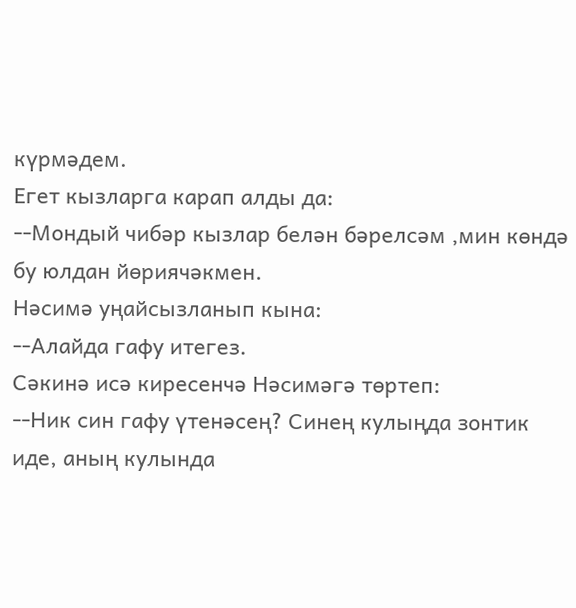күрмәдем.
Егет кызларга карап алды да:
--Мондый чибәр кызлар белән бәрелсәм ,мин көндә бу юлдан йөриячәкмен.
Нәсимә уңайсызланып кына:
--Алайда гафу итегез.
Сәкинә исә киресенчә Нәсимәгә төртеп:
--Ник син гафу үтенәсең? Синең кулыңда зонтик иде, аның кулында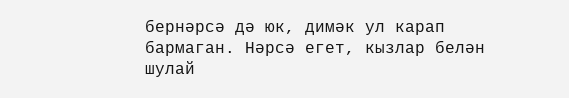бернәрсә дә юк, димәк ул карап бармаган. Нәрсә егет, кызлар белән шулай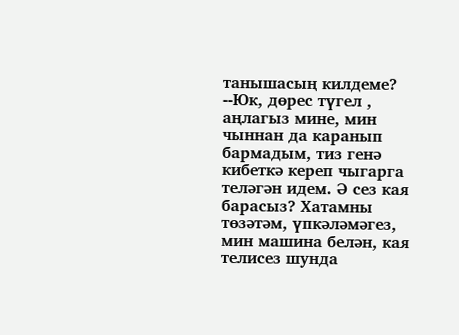танышасың килдеме?
--Юк, дөрес түгел , аңлагыз мине, мин чыннан да каранып бармадым, тиз генә кибеткә кереп чыгарга теләгән идем. Ә сез кая барасыз? Хатамны төзәтәм, үпкәләмәгез, мин машина белән, кая телисез шунда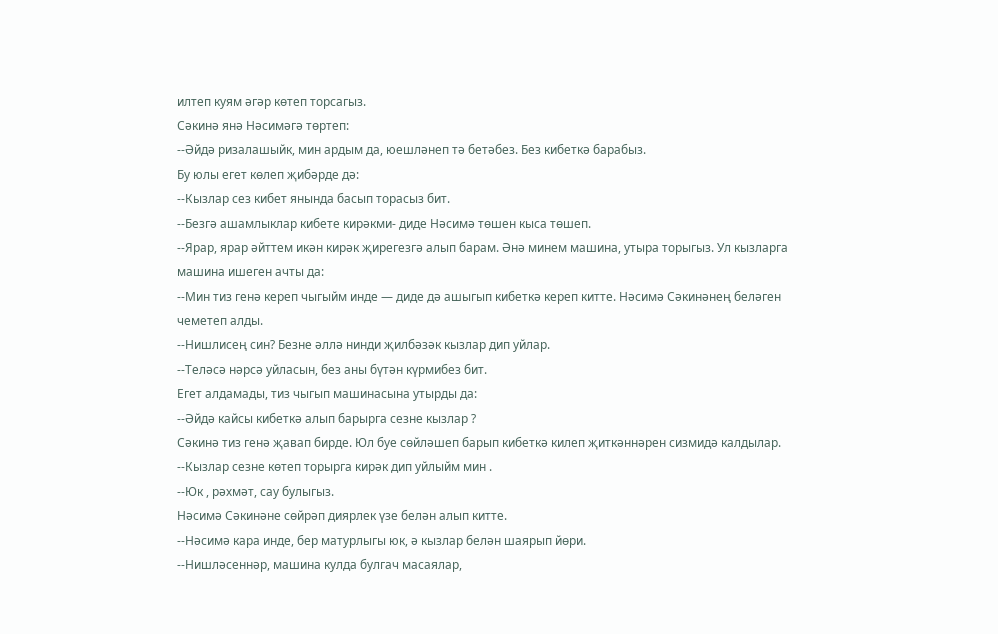илтеп куям әгәр көтеп торсагыз.
Сәкинә янә Нәсимәгә төртеп:
--Әйдә ризалашыйк, мин ардым да, юешләнеп тә бетәбез. Без кибеткә барабыз.
Бу юлы егет көлеп җибәрде дә:
--Кызлар сез кибет янында басып торасыз бит.
--Безгә ашамлыклар кибете кирәкми- диде Нәсимә төшен кыса төшеп.
--Ярар, ярар әйттем икән кирәк җирегезгә алып барам. Әнә минем машина, утыра торыгыз. Ул кызларга машина ишеген ачты да:
--Мин тиз генә кереп чыгыйм инде — диде дә ашыгып кибеткә кереп китте. Нәсимә Сәкинәнең беләген чеметеп алды.
--Нишлисең син? Безне әллә нинди җилбәзәк кызлар дип уйлар.
--Теләсә нәрсә уйласын, без аны бүтән күрмибез бит.
Егет алдамады, тиз чыгып машинасына утырды да:
--Әйдә кайсы кибеткә алып барырга сезне кызлар ?
Сәкинә тиз генә җавап бирде. Юл буе сөйләшеп барып кибеткә килеп җиткәннәрен сизмидә калдылар.
--Кызлар сезне көтеп торырга кирәк дип уйлыйм мин .
--Юк , рәхмәт, сау булыгыз.
Нәсимә Сәкинәне сөйрәп диярлек үзе белән алып китте.
--Нәсимә кара инде, бер матурлыгы юк, ә кызлар белән шаярып йөри.
--Нишләсеннәр, машина кулда булгач масаялар,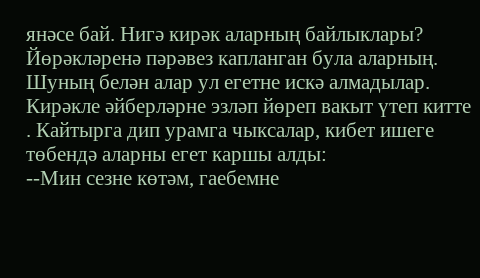янәсе бай. Нигә кирәк аларның байлыклары? Йөрәкләренә пәрәвез капланган була аларның.
Шуның белән алар ул егетне искә алмадылар. Кирәкле әйберләрне эзләп йөреп вакыт үтеп китте . Кайтырга дип урамга чыксалар, кибет ишеге төбендә аларны егет каршы алды:
--Мин сезне көтәм, гаебемне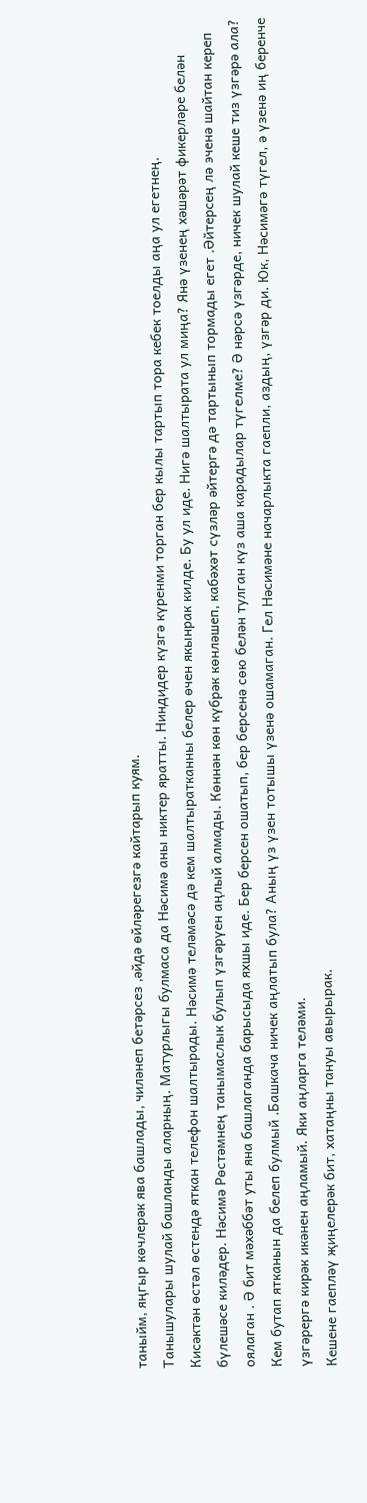таныйм, яңгыр көчлерәк ява башлады, чиләнеп бетәрсез ,әйдә өйләрегезгә кайтарып куям.
Танышулары шулай башланды аларның. Матурлыгы булмаса да Нәсимә аны никтер яратты. Ниндидер күзгә күренми торган бер кылы тартып тора кебек тоелды аңа ул егетнең.
Кисәктән өстәл өстендә яткан телефон шалтырады. Нәсимә теләмәсә дә кем шалтыратканны белер өчен якынрак килде. Бу ул иде. Нигә шалтырата ул миңа? Янә үзенең хәшәрәт фикерләре белән бүлешәсе киләдер. Нәсимә Рөстәмнең танымаслык булып үзгәрүен аңлый алмады. Көннән көн күбрәк көнләшеп, кабәхәт сүзләр әйтергә дә тартынып тормады егет .Әйтерсең лә эченә шайтан кереп оялаган . Ә бит мәхәббәт уты яна башлаганда барысыда яхшы иде. Бер берсен ошатып, бер берсенә сөю белән тулган күз аша карадылар түгелме? Ә нәрсә үзгәрде, ничек шулай кеше тиз үзгәрә ала? Кем бутап ятканын да белеп булмый .Башкача ничек аңлатып була? Аның үз үзен тотышы үзенә ошамаган. Гел Нәсимәне начарлыкта гаепли, аздың, үзгәр ди. Юк, Нәсимәгә түгел, ә үзенә иң беренче үзгәрергә кирәк икәнен аңламый. Яки аңларга теләми.
Кешене гаепләү җиңелерәк бит, хатаңны тануы авырырак.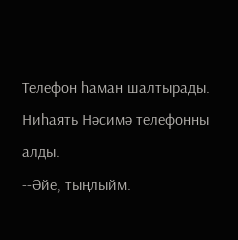Телефон һаман шалтырады. Ниһаять Нәсимә телефонны алды.
--Әйе, тыңлыйм.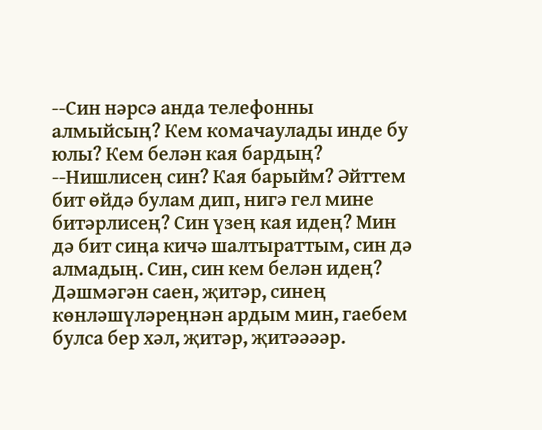--Син нәрсә анда телефонны алмыйсың? Кем комачаулады инде бу юлы? Кем белән кая бардың?
--Нишлисең син? Кая барыйм? Әйттем бит өйдә булам дип, нигә гел мине битәрлисең? Син үзең кая идең? Мин дә бит сиңа кичә шалтыраттым, син дә алмадың. Син, син кем белән идең? Дәшмәгән саен, җитәр, синең көнләшүләреңнән ардым мин, гаебем булса бер хәл, җитәр, җитәәәәр.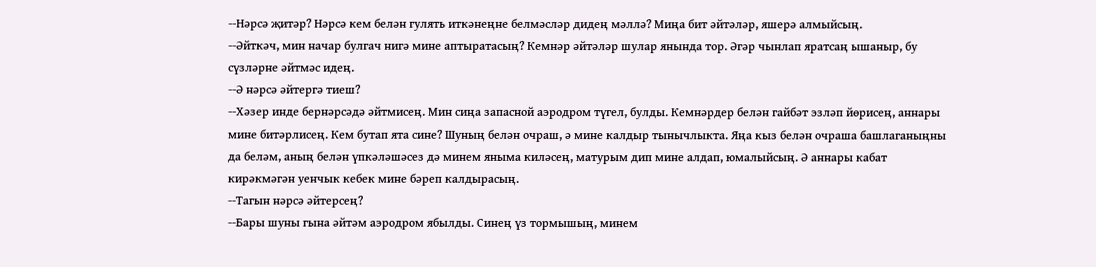--Нәрсә җитәр? Нәрсә кем белән гулять иткәнеңне белмәсләр дидең мәллә? Миңа бит әйтәләр, яшерә алмыйсың.
--Әйткәч, мин начар булгач нигә мине аптыратасың? Кемнәр әйтәләр шулар янында тор. Әгәр чынлап яратсаң ышаныр, бу сүзләрне әйтмәс идең.
--Ә нәрсә әйтергә тиеш?
--Хәзер инде бернәрсәдә әйтмисең. Мин сиңа запасной аэродром түгел, булды. Кемнәрдер белән гайбәт эзләп йөрисең, аннары мине битәрлисең. Кем бутап ята сине? Шуның белән очраш, ә мине калдыр тынычлыкта. Яңа кыз белән очраша башлаганыңны да беләм, аның белән үпкәләшәсез дә минем яныма киләсең, матурым дип мине алдап, юмалыйсың. Ә аннары кабат кирәкмәгән уенчык кебек мине бәреп калдырасың.
--Тагын нәрсә әйтерсең?
--Бары шуны гына әйтәм аэродром ябылды. Синең үз тормышың, минем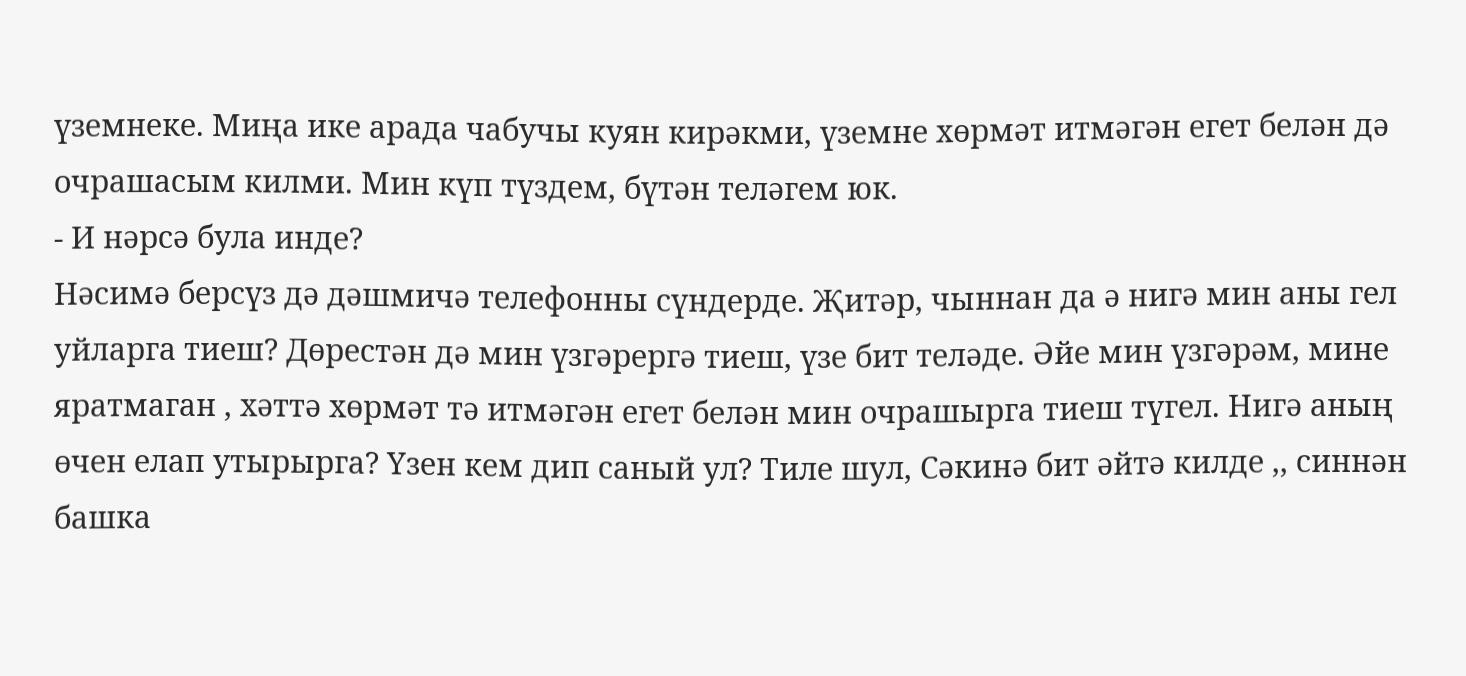үземнеке. Миңа ике арада чабучы куян кирәкми, үземне хөрмәт итмәгән егет белән дә очрашасым килми. Мин күп түздем, бүтән теләгем юк.
- И нәрсә була инде?
Нәсимә берсүз дә дәшмичә телефонны сүндерде. Җитәр, чыннан да ә нигә мин аны гел уйларга тиеш? Дөрестән дә мин үзгәрергә тиеш, үзе бит теләде. Әйе мин үзгәрәм, мине яратмаган , хәттә хөрмәт тә итмәгән егет белән мин очрашырга тиеш түгел. Нигә аның өчен елап утырырга? Үзен кем дип саный ул? Тиле шул, Сәкинә бит әйтә килде ,, синнән башка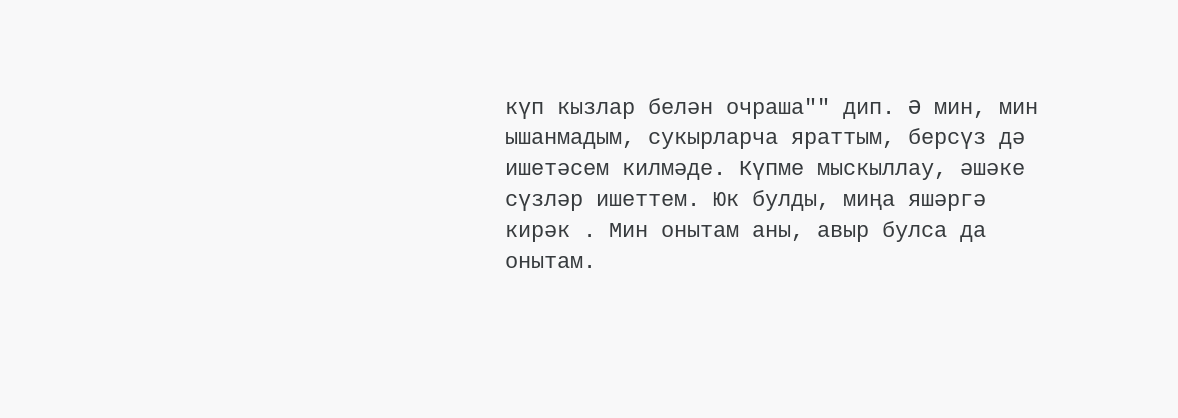күп кызлар белән очраша"" дип. Ә мин, мин ышанмадым, сукырларча яраттым, берсүз дә ишетәсем килмәде. Күпме мыскыллау, әшәке сүзләр ишеттем. Юк булды, миңа яшәргә кирәк . Мин онытам аны, авыр булса да онытам.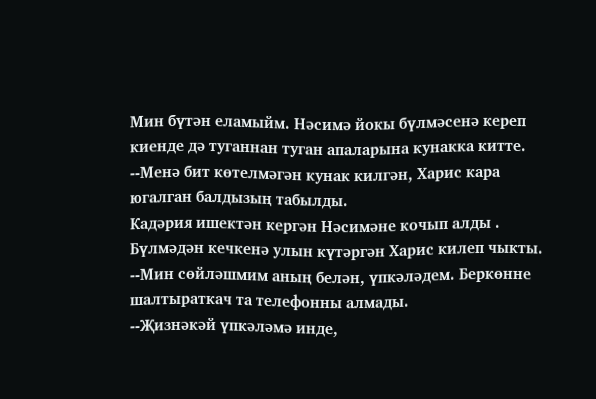Мин бүтән еламыйм. Нәсимә йокы бүлмәсенә кереп киенде дә туганнан туган апаларына кунакка китте.
--Менә бит көтелмәгән кунак килгән, Харис кара югалган балдызың табылды.
Кадәрия ишектән кергән Нәсимәне кочып алды . Бүлмәдән кечкенә улын күтәргән Харис килеп чыкты.
--Мин сөйләшмим аның белән, үпкәләдем. Беркөнне шалтыраткач та телефонны алмады.
--Җизнәкәй үпкәләмә инде,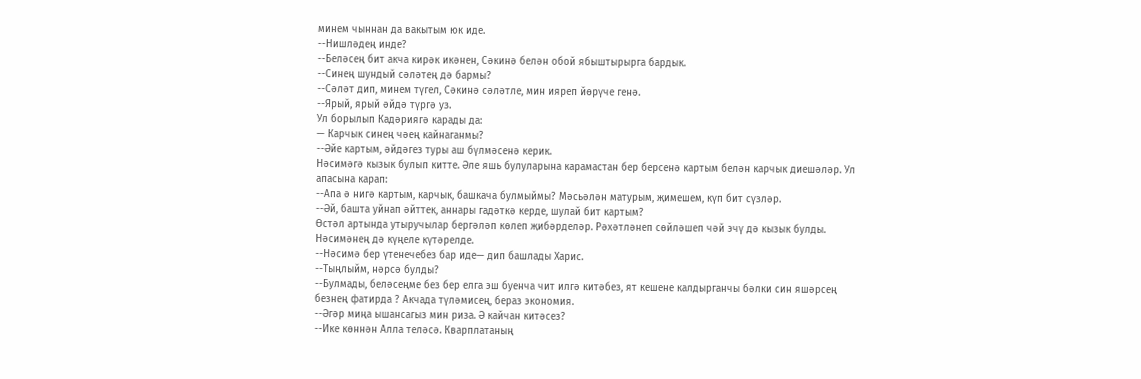минем чыннан да вакытым юк иде.
--Нишләдең инде?
--Беләсең бит акча кирәк икәнен, Сәкинә белән обой ябыштырырга бардык.
--Синең шундый сәләтең дә бармы?
--Сәләт дип, минем түгел, Сәкинә сәләтле, мин ияреп йөрүче генә.
--Ярый, ярый әйдә түргә уз.
Ул борылып Кадәриягә карады да:
— Карчык синең чәең кайнаганмы?
--Әйе картым, әйдәгез туры аш бүлмәсенә керик.
Нәсимәгә кызык булып китте. Әле яшь булуларына карамастан бер берсенә картым белән карчык диешәләр. Ул апасына карап:
--Апа ә нигә картым, карчык, башкача булмыймы? Мәсьәлән матурым, җимешем, күп бит сүзләр.
--Әй, башта уйнап әйттек, аннары гадәткә керде, шулай бит картым?
Өстәл артында утыручылар бергәләп көлеп җибәрделәр. Рәхәтләнеп сөйләшеп чәй эчү дә кызык булды. Нәсимәнең дә күңеле күтәрелде.
--Нәсимә бер үтенечебез бар иде— дип башлады Харис.
--Тыңлыйм, нәрсә булды?
--Булмады, беләсеңме без бер елга эш буенча чит илгә китәбез, ят кешене калдырганчы бәлки син яшәрсең безнең фатирда ? Акчада түләмисең, бераз экономия.
--Әгәр миңа ышансагыз мин риза. Ә кайчан китәсез?
--Ике көннән Алла теләсә. Кварплатаның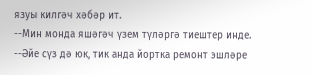язуы килгәч хәбәр ит.
--Мин монда яшәгәч үзем түләргә тиештер инде.
--Әйе сүз дә юк, тик анда йортка ремонт эшләре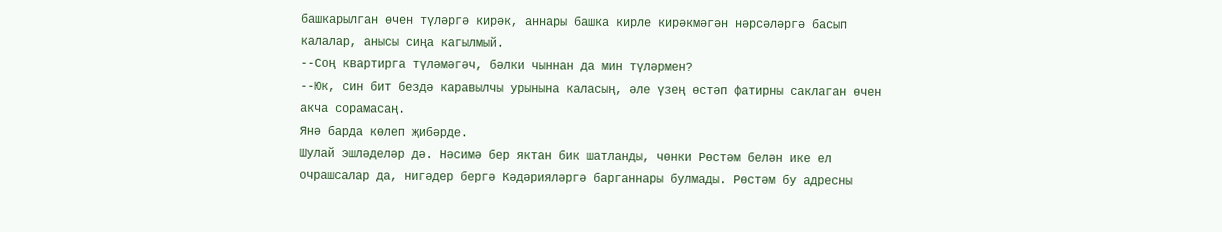башкарылган өчен түләргә кирәк, аннары башка кирле кирәкмәгән нәрсәләргә басып калалар, анысы сиңа кагылмый.
--Соң квартирга түләмәгәч, бәлки чыннан да мин түләрмен?
--Юк, син бит бездә каравылчы урынына каласың, әле үзең өстәп фатирны саклаган өчен акча сорамасаң.
Янә барда көлеп җибәрде.
Шулай эшләделәр дә. Нәсимә бер яктан бик шатланды, чөнки Рөстәм белән ике ел очрашсалар да, нигәдер бергә Кәдәрияләргә барганнары булмады. Рөстәм бу адресны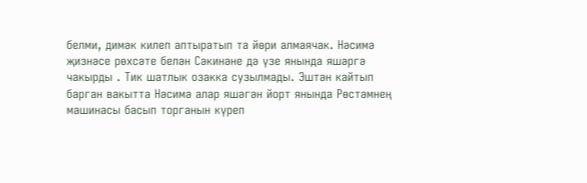белми, димәк килеп аптыратып та йөри алмаячак. Нәсимә җизнәсе рөхсәте белән Сәкинәне дә үзе янында яшәргә чакырды . Тик шатлык озакка сузылмады. Эштән кайтып барган вакытта Нәсимә алар яшәгән йорт янында Рөстәмнең машинасы басып торганын күреп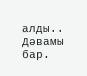алды..
Дәвамы бар.